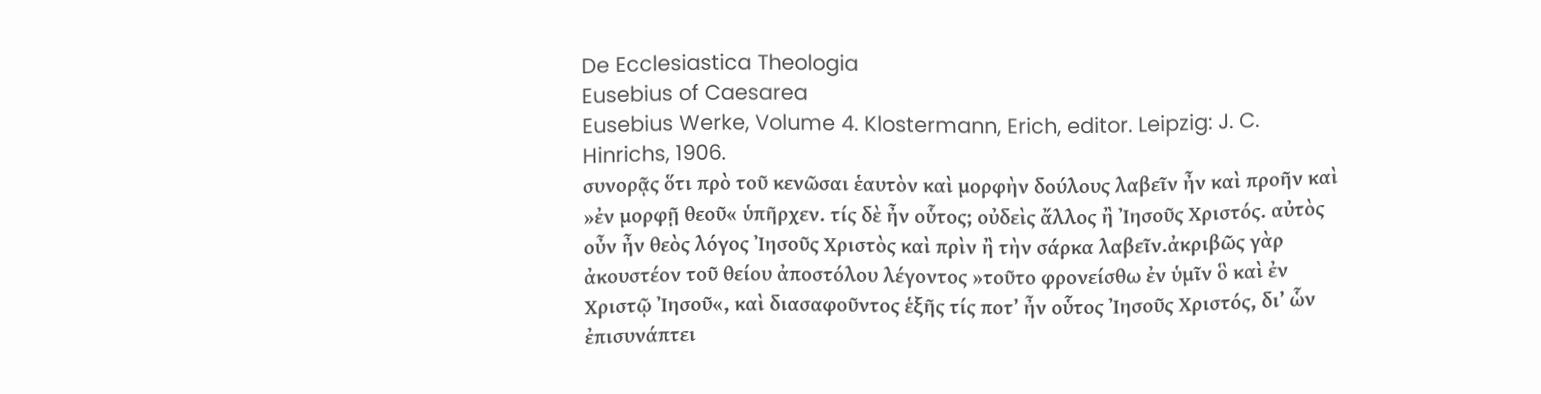De Ecclesiastica Theologia
Eusebius of Caesarea
Eusebius Werke, Volume 4. Klostermann, Erich, editor. Leipzig: J. C. Hinrichs, 1906.
συνορᾷς ὅτι πρὸ τοῦ κενῶσαι ἑαυτὸν καὶ μορφὴν δούλους λαβεῖν ἦν καὶ προῆν καὶ
»ἐν μορφῇ θεοῦ« ὑπῆρχεν. τίς δὲ ἦν οὗτος; οὐδεὶς ἄλλος ἢ Ἰησοῦς Χριστός. αὐτὸς οὖν ἦν θεὸς λόγος Ἰησοῦς Χριστὸς καὶ πρὶν ἢ τὴν σάρκα λαβεῖν.ἀκριβῶς γὰρ ἀκουστέον τοῦ θείου ἀποστόλου λέγοντος »τοῦτο φρονείσθω ἐν ὑμῖν ὃ καὶ ἐν Χριστῷ Ἰησοῦ«, καὶ διασαφοῦντος ἑξῆς τίς ποτ’ ἦν οὗτος Ἰησοῦς Χριστός, δι’ ὧν ἐπισυνάπτει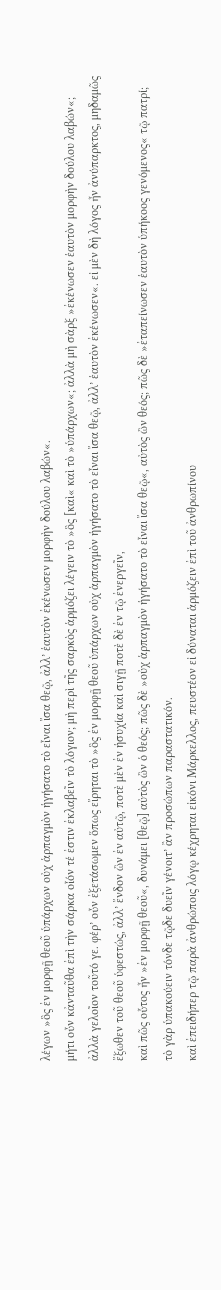λέγων »ὃς ἐν μορφῇ θεοῦ ὑπάρχων οὐχ ἁρπαγμὸν ἡγήσατο τὸ εἶναι ἴσα θεῷ, ἀλλ’ ἑαυτὸν ἐκένωσεν μορφὴν δούλου λαβών«.
μήτι οὖν κἀνταῦθα ἐπὶ τὴν σάρκα οἷόν τέ ἐστιν ἐκλαβεῖν τὸ λόγιον; μὴ περὶ τῆς σαρκὸς ἁρμόζει λέγειν τὸ »ὃς [καὶ« καὶ τὸ »ὑπάρχων«; ἀλλὰ μὴ σὰρξ »ἐκένωσεν ἑαυτὸν μορφὴν δούλου λαβών«; ἀλλὰ γελοῖον τοῦτό γε. φέρ’ οὖν ἐξετάσωμεν ὅπως εἴρηται τὸ »ὃς ἐν μορφῇ θεοῦ ὑπάρχων οὐχ ἁρπαγμὸν ἡγήσατο τὸ εἶναι ἴσα θεῷ, ἀλλ’ ἑαυτὸν ἐκένωσεν«. εἰ μὲν δὴ λόγος ἦν ἀνύπαρκτος, μηδαμῶς ἔξωθεν τοῦ θεοῦ ὑφεστώς, ἀλλ’ ἔνδον ὢν ἐν αὐτῷ, ποτὲ μὲν ἐν ἡσυχία καὶ σιγῇ ποτὲ δὲ ἐν τῷ ἐνεργεῖν,
καὶ πῶς οὗτος ἦν »ἐν μορφῇ θεοῦ«, δυνάμει [θεῷ] αὐτὸς ὢν ὁ θεός; πῶς δὲ »οὐχ ἁρπαγμὸν ἡγήσατο τὸ εἶναι ἴσα θεῷ«, αὐτὸς ὢν θεός; πῶς δὲ »ἐταπείνωσεν ἑαυτὸν ὑπήκοος γενόμενος« τῷ πατρί; τὸ γὰρ ὑπακούειν τόνδε τῷδε δυεῖν γένοιτ’ ἂν προσώπων παραστατικόν.
καὶ ἐπειδήπερ τῷ παρὰ ἀνθρώποις λόγῳ κέχρηται εἰκόνι Μάρκελλος, πευστέον εἰ δύναται ἁρμόζειν ἐπὶ τοῦ ἀνθρωπίνου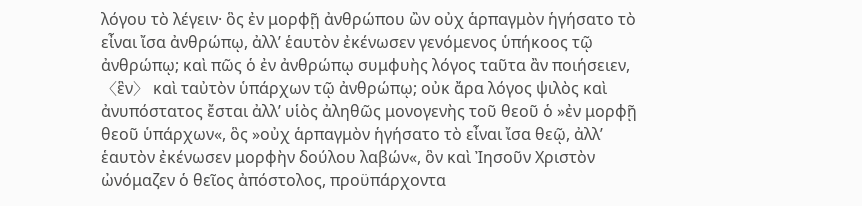λόγου τὸ λέγειν· ὃς ἐν μορφῇ ἀνθρώπου ὢν οὐχ ἁρπαγμὸν ἡγήσατο τὸ εἶναι ἴσα ἀνθρώπῳ, ἀλλ’ ἑαυτὸν ἐκένωσεν γενόμενος ὑπήκοος τῷ ἀνθρώπῳ; καὶ πῶς ὁ ἐν ἀνθρώπῳ συμφυὴς λόγος ταῦτα ἂν ποιήσειεν, 〈ἓν〉 καὶ ταὐτὸν ὑπάρχων τῷ ἀνθρώπῳ; οὐκ ἄρα λόγος ψιλὸς καὶ ἀνυπόστατος ἔσται ἀλλ’ υἱὸς ἀληθῶς μονογενὴς τοῦ θεοῦ ὁ »ἐν μορφῇ θεοῦ ὑπάρχων«, ὃς »οὐχ ἁρπαγμὸν ἡγήσατο τὸ εἶναι ἴσα θεῷ, ἀλλ’ ἑαυτὸν ἐκένωσεν μορφὴν δούλου λαβών«, ὃν καὶ Ἰησοῦν Χριστὸν ὠνόμαζεν ὁ θεῖος ἀπόστολος, προϋπάρχοντα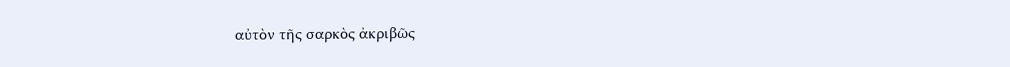αὐτὸν τῆς σαρκὸς ἀκριβῶς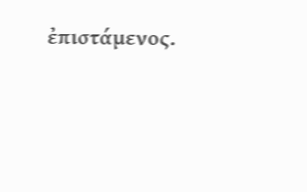ἐπιστάμενος.